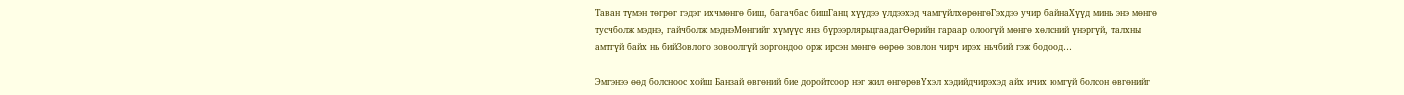Таван түмэн төгрөг гэдэг ихчмөнгө биш, багачбас бишГанц хүүдээ үлдээхэд чамгүйлхөрөнгөГэхдээ учир байнаХүүд минь энэ мөнгө тусчболж мэднэ, гайчболж мэднэМөнгийг хүмүүс янз бүрээрлярьцгаадагӨөрийн гараар олоогүй мөнгө хөлсний үнэргүй, талхны амтгүй байх нь бийЗовлого зовоолгүй зоргондоо орж ирсэн мөнгө өөрөө зовлон чирч ирэх ньчбий гэж бодоод…

Эмгэнээ өөд болсноос хойш Банзай өвгөний бие доройтсоор нэг жил өнгөрөвҮхэл хэдийдчирэхэд айх ичих юмгүй болсон өвгөнийг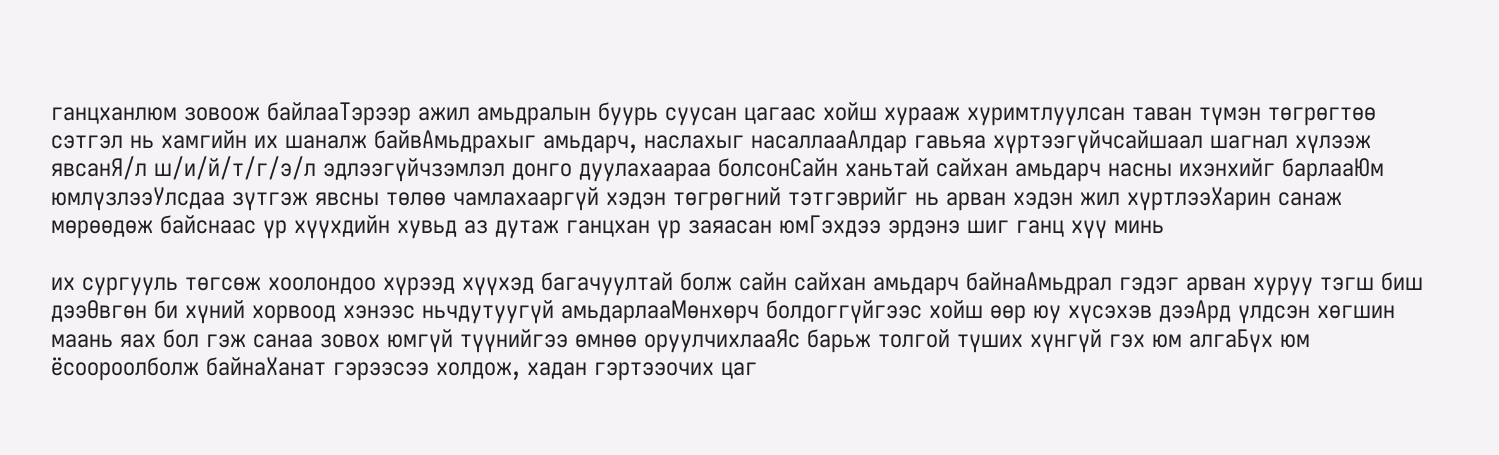ганцханлюм зовоож байлааТэрээр ажил амьдралын буурь суусан цагаас хойш хурааж хуримтлуулсан таван түмэн төгрөгтөө сэтгэл нь хамгийн их шаналж байвАмьдрахыг амьдарч, наслахыг насаллааАлдар гавьяа хүртээгүйчсайшаал шагнал хүлээж явсанЯ/л ш/и/й/т/г/э/л эдлээгүйчзэмлэл донго дуулахаараа болсонСайн ханьтай сайхан амьдарч насны ихэнхийг барлааЮм юмлүзлээУлсдаа зүтгэж явсны төлөө чамлахааргүй хэдэн төгрөгний тэтгэврийг нь арван хэдэн жил хүртлээХарин санаж мөрөөдөж байснаас үр хүүхдийн хувьд аз дутаж ганцхан үр заяасан юмГэхдээ эрдэнэ шиг ганц хүү минь

их сургууль төгсөж хоолондоо хүрээд хүүхэд багачуултай болж сайн сайхан амьдарч байнаАмьдрал гэдэг арван хуруу тэгш биш дээӨвгөн би хүний хорвоод хэнээс ньчдутуугүй амьдарлааМөнхөрч болдоггүйгээс хойш өөр юу хүсэхэв дээАрд үлдсэн хөгшин маань яах бол гэж санаа зовох юмгүй түүнийгээ өмнөө оруулчихлааЯс барьж толгой түших хүнгүй гэх юм алгаБүх юм ёсоороолболж байнаХанат гэрээсээ холдож, хадан гэртээочих цаг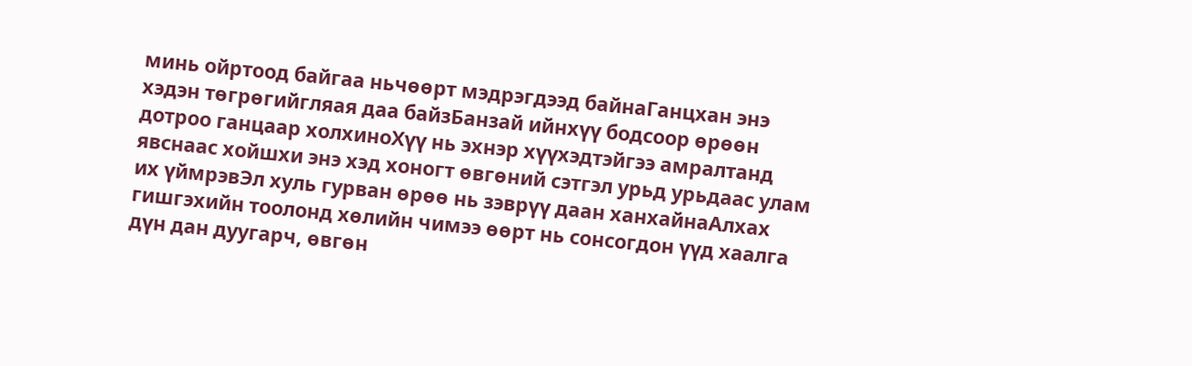минь ойртоод байгаа ньчөөрт мэдрэгдээд байнаГанцхан энэ хэдэн төгрөгийгляая даа байзБанзай ийнхүү бодсоор өрөөн дотроо ганцаар холхиноХүү нь эхнэр хүүхэдтэйгээ амралтанд явснаас хойшхи энэ хэд хоногт өвгөний сэтгэл урьд урьдаас улам их үймрэвЭл хуль гурван өрөө нь зэврүү даан ханхайнаАлхах гишгэхийн тоолонд хөлийн чимээ өөрт нь сонсогдон үүд хаалга дүн дан дуугарч, өвгөн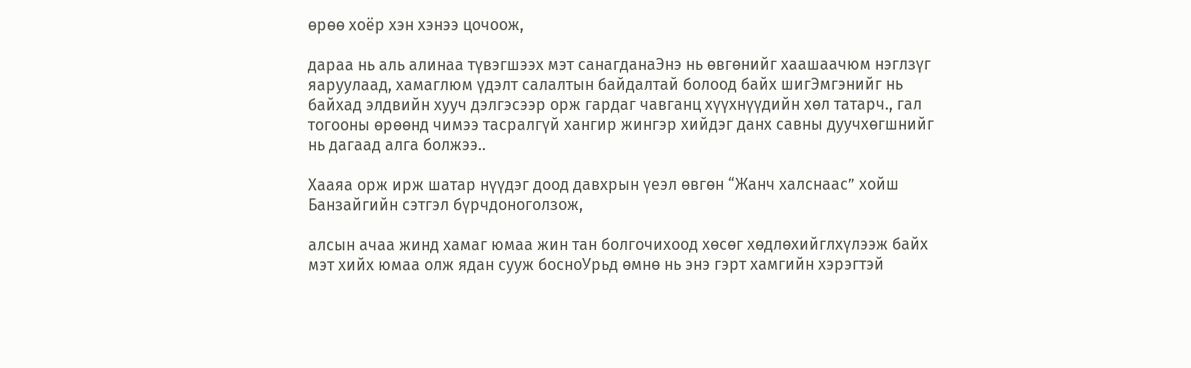өрөө хоёр хэн хэнээ цочоож,

дараа нь аль алинаа түвэгшээх мэт санагданаЭнэ нь өвгөнийг хаашаачюм нэглзүг яаруулаад, хамаглюм үдэлт салалтын байдалтай болоод байх шигЭмгэнийг нь байхад элдвийн хууч дэлгэсээр орж гардаг чавганц хүүхнүүдийн хөл татарч., гал тогооны өрөөнд чимээ тасралгүй хангир жингэр хийдэг данх савны дуучхөгшнийг нь дагаад алга болжээ..

Хааяа орж ирж шатар нүүдэг доод давхрын үеэл өвгөн “Жанч халснаас” хойш Банзайгийн сэтгэл бүрчдоноголзож,

алсын ачаа жинд хамаг юмаа жин тан болгочихоод хөсөг хөдлөхийглхүлээж байх мэт хийх юмаа олж ядан сууж босноУрьд өмнө нь энэ гэрт хамгийн хэрэгтэй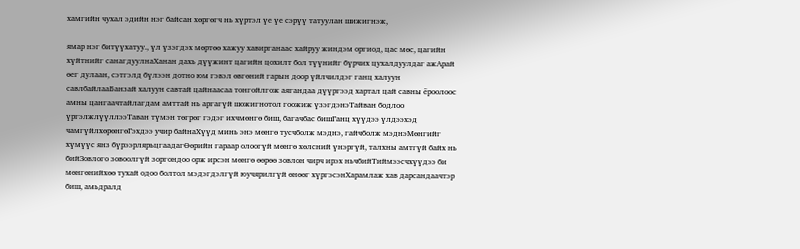хамгийн чухал эдийн нэг байсан хөргөгч нь хүртэл үе үе сэрүү татуулан шижигнэж,

ямар нэг битүүхатуу., үл үзэгдэх мөртөө хажуу хавирганаас хайруу жиндэм оргиод, цас мөс, цагийн хүйтнийг санагдуулнаХанан дахь дүүжинт цагийн цохилт бол түүнийг бүрчих цухалдуулдаг ажАрай өег дулаан, сэтгэлд бүлээн дотно юм гэвэл өвгөний гарын доор үйлчилдэг ганц халуун савлбайлааБанзай халуун савтай цайнаасаа тонгойлгож аягандаа дүүргээд хартал цай савны ёроолоос амны цангаачтайлагдам амттай нь аргагүй шожигнотол гоожиж үзэгдэнэТайван бодлоо үргэлжлүүллээТаван түмэн төгрөг гэдэг ихчмөнгө биш, багачбас бишГанц хүүдээ үлдээхэд чамгүйлхөрөнгөГэхдээ учир байнаХүүд минь энэ мөнгө тусчболж мэднэ, гайчболж мэднэМөнгийг хүмүүс янз бүрээрлярьцгаадагӨөрийн гараар олоогүй мөнгө хөлсний үнэргүй, талхны амтгүй байх нь бийЗовлого зовоолгүй зоргондоо орж ирсэн мөнгө өөрөө зовлон чирч ирэх ньчбийТиймээсчхүүдээ би мөнгөнийхөө тухай одоо болтол мэдэгдэлгүй юучярилгүй өнөөг хүргэсэнХарамлаж хав дарсандаачтэр биш, амьдралд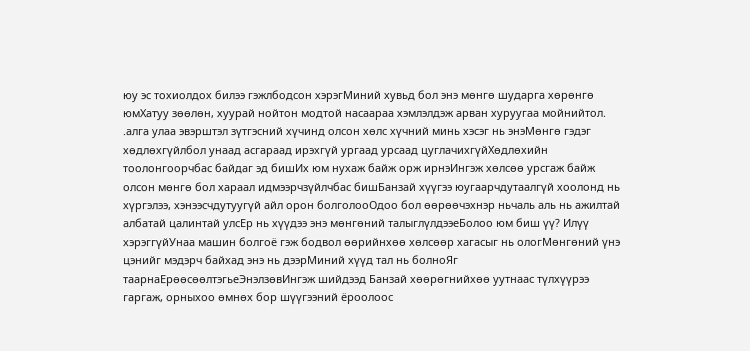юу эс тохиолдох билээ гэжлбодсон хэрэгМиний хувьд бол энэ мөнгө шударга хөрөнгө юмХатуу зөөлөн, хуурай нойтон модтой насаараа хэмлэлдэж арван хуруугаа мойнийтол. .алга улаа эвэрштэл зүтгэсний хүчинд олсон хөлс хүчний минь хэсэг нь энэМөнгө гэдэг хөдлөхгүйлбол унаад асгараад ирэхгүй ургаад урсаад цуглачихгүйХөдлөхийн тоолонгоорчбас байдаг эд бишИх юм нухаж байж орж ирнэИнгэж хөлсөө урсгаж байж олсон мөнгө бол хараал идмээрчзүйлчбас бишБанзай хүүгээ юугаарчдутаалгүй хоолонд нь хүргэлээ, хэнээсчдутуугүй айл орон болголооОдоо бол өөрөөчэхнэр ньчаль аль нь ажилтай албатай цалинтай улсЕр нь хүүдээ энэ мөнгөний талыглүлдээеБолоо юм биш үү? Илүү хэрэггүйУнаа машин болгоё гэж бодвол өөрийнхөө хөлсөөр хагасыг нь ологМөнгөний үнэ цэнийг мэдэрч байхад энэ нь дээрМиний хүүд тал нь болноЯг таарнаЕрөөсөөлтэгьеЭнэлзөвИнгэж шийдээд Банзай хөөрөгнийхөө уутнаас түлхүүрээ гаргаж, орныхоо өмнөх бор шүүгээний ёроолоос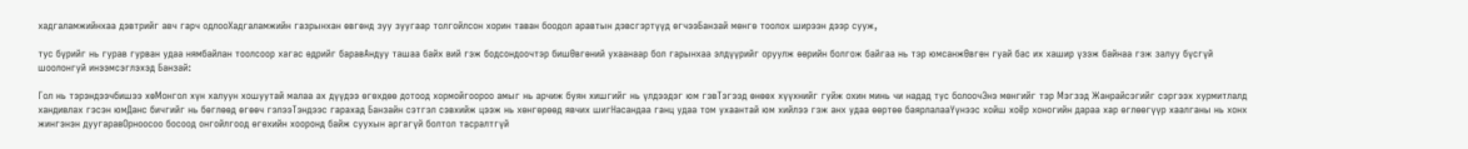хадгаламжийнхаа дэвтрийг авч гарч одлооХадгаламжийн газрынхан өвгөнд зуу зуугаар толгойлсон хорин таван боодол аравтын дэвсгэртүүд өгчээБанзай мөнгө тоолох ширээн дээр сууж,

тус бүрийг нь гурав гурван удаа нямбайлан тоолсоор хагас өдрийг баравАндуу ташаа байх вий гэж бодсондоочтэр бишӨвгөний ухаанаар бол гарынхаа элдүүрийг оруулж өөрийн болгож байгаа нь тэр юмсанжӨвгөн гуай бас их хашир үзэж байнаа гэж залуу бүсгүй шоолонгуй инээмсэглэхэд Банзай:

Гол нь тэрэндээчбишээ хөМонгол хүн халуун хошуутай малаа ах дүүдээ өгөхдөө дотоод хормойгоороо амыг нь арчиж буян хишгийг нь үлдээдэг юм гэвТэгээд өнөөх хүүхнийг гуйж охин минь чи надад тус болоочЭнэ мөнгийг тэр Мэгзэд Жанрайсэгийг сэргээх хурмитлалд хандивлах гэсэн юмДанс бичгийг нь бөглөөд өгөөч гэлээТэндээс гарахад Банзайн сэтгэл сэвхийж цээж нь хөнгөрөөд явчих шигНасандаа ганц удаа том ухаантай юм хийлээ гэж анх удаа өөртөө баярлалааҮүнээс хойш хоёр хоногийн дараа хар өглөөгүүр хаалганы нь хонх жингэнэн дуугаравОрноосоо босоод онгойлгоод өгөхийн хооронд байж суухын аргагүй болтол тасралтгүй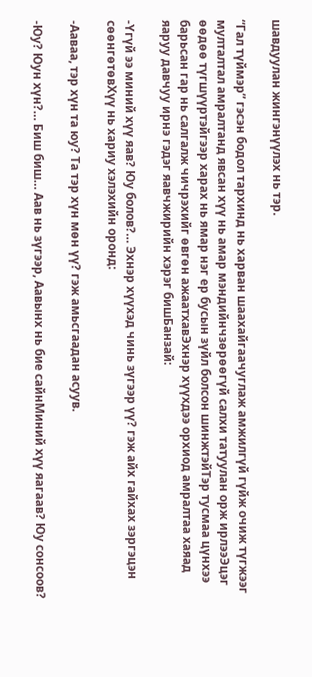шавдуулан жингэнүүлэх нь тэр.

“Гал түймэр” гэсэн бодол тархинд нь харван шаахайгаачуглаж амжилгүй гүйж очиж түгжээг мулталтал амралтанд явсан хүү нь амар мэндийнчзөрөөгүй салхи татуулан орж ирлээЭцэг өөдөө түгшүүртэйгээр харах нь ямар нэг ер бусын зүйл болсон шинжтэйТэр тусмаа цүнхээ барьсан гар нь салгалж чичрэхийг өвгөн ажаатхавЭхнэр хүүхдээ орхиод амралтаа хаяад яаруу давчуу ирнэ гэдэг яавчжирийн хэрэг бишБанзай:

-Үгүй ээ миний хүү яав? Юу болов?… Эхнэр хүүхэд чинь зүгээр үү? гэж айх гайхах зэргэцэн сөөнгөтөвХүү нь хариу хэлэхийн оронд:

-Ааваа, тэр хүн та юу? Та тэр хүн мөн үү? гэж амьсгаадан асуув.

-Юу? Юун хүн?… Биш биш… Аав нь зүгээр, Аавынх нь бие сайнМиний хүү яагаав? Юу сонсоов?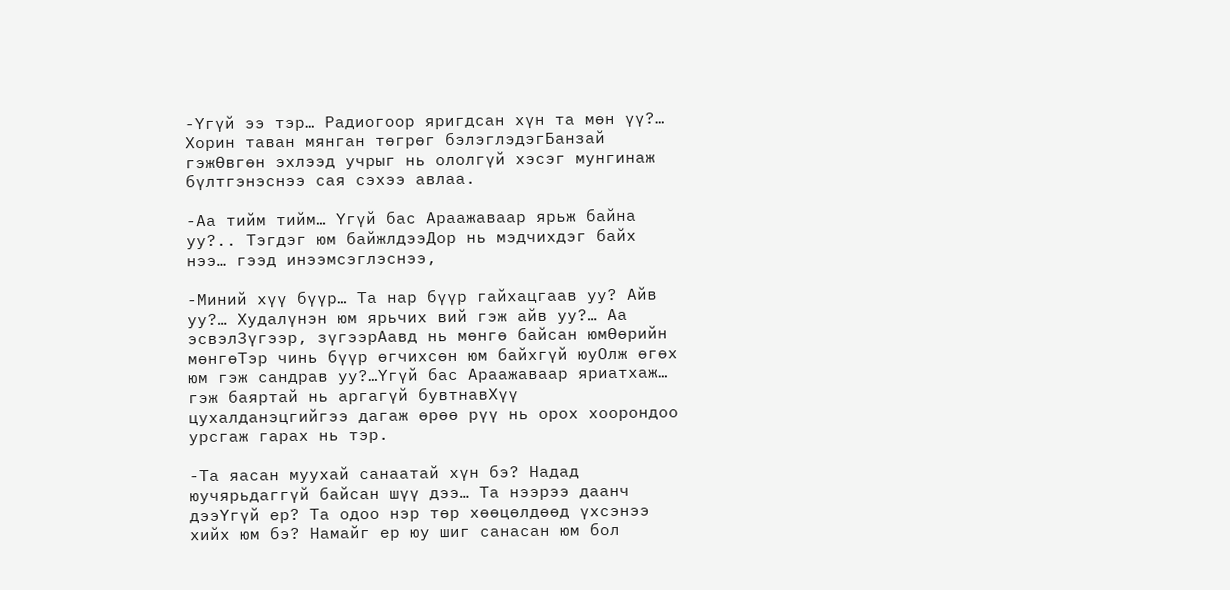-Үгүй ээ тэр… Радиогоор яригдсан хүн та мөн үү?… Хорин таван мянган төгрөг бэлэглэдэгБанзай гэжӨвгөн эхлээд учрыг нь ололгүй хэсэг мунгинаж бүлтгэнэснээ сая сэхээ авлаа.

-Аа тийм тийм… Үгүй бас Араажаваар ярьж байна уу?.. Тэгдэг юм байжлдээДор нь мэдчихдэг байх нээ… гээд инээмсэглэснээ,

-Миний хүү бүүр… Та нар бүүр гайхацгаав уу? Айв уу?… Худалүнэн юм ярьчих вий гэж айв уу?… Аа эсвэлЗүгээр, зүгээрАавд нь мөнгө байсан юмӨөрийн мөнгөТэр чинь бүүр өгчихсөн юм байхгүй юуОлж өгөх юм гэж сандрав уу?…Үгүй бас Араажаваар яриатхаж… гэж баяртай нь аргагүй бувтнавХүү цухалданэцгийгээ дагаж өрөө рүү нь орох хоорондоо урсгаж гарах нь тэр.

-Та яасан муухай санаатай хүн бэ? Надад юучярьдаггүй байсан шүү дээ… Та нээрээ даанч дээҮгүй ер? Та одоо нэр төр хөөцөлдөөд үхсэнээ хийх юм бэ? Намайг ер юу шиг санасан юм бол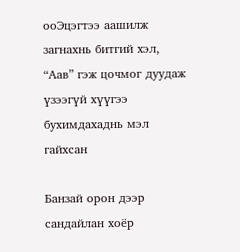ооЭцэгтээ аашилж загнахнь битгий хэл, “Аав” гэж цочмог дуудаж үзээгүй хүүгээ бухимдахаднь мэл гайхсан

Банзай орон дээр сандайлан хоёр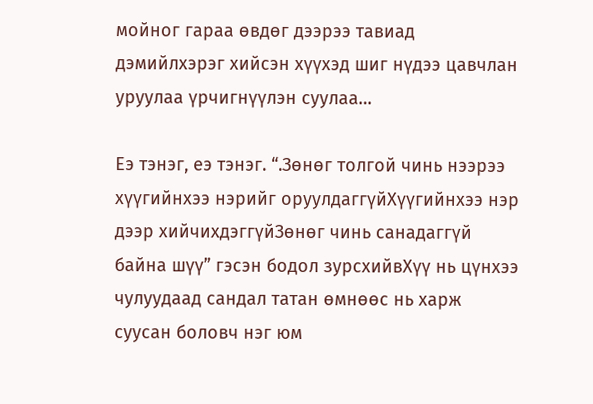мойног гараа өвдөг дээрээ тавиад дэмийлхэрэг хийсэн хүүхэд шиг нүдээ цавчлан уруулаа үрчигнүүлэн суулаа…

Еэ тэнэг, еэ тэнэг. “.Зөнөг толгой чинь нээрээ хүүгийнхээ нэрийг оруулдаггүйХүүгийнхээ нэр дээр хийчихдэггүйЗөнөг чинь санадаггүй байна шүү” гэсэн бодол зурсхийвХүү нь цүнхээ чулуудаад сандал татан өмнөөс нь харж суусан боловч нэг юм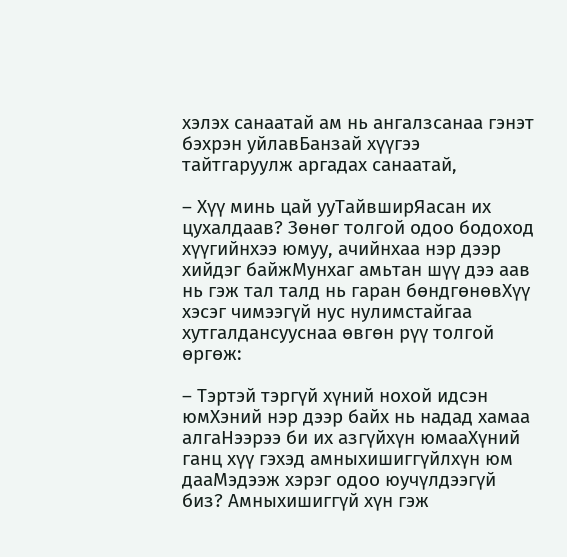хэлэх санаатай ам нь ангалзсанаа гэнэт бэхрэн уйлавБанзай хүүгээ тайтгаруулж аргадах санаатай,

– Хүү минь цай ууТайвширЯасан их цухалдаав? Зөнөг толгой одоо бодоход хүүгийнхээ юмуу, ачийнхаа нэр дээр хийдэг байжМунхаг амьтан шүү дээ аав нь гэж тал талд нь гаран бөндгөнөвХүү хэсэг чимээгүй нус нулимстайгаа хутгалдансууснаа өвгөн рүү толгой өргөж:

– Тэртэй тэргүй хүний нохой идсэн юмХэний нэр дээр байх нь надад хамаа алгаНээрээ би их азгүйхүн юмааХүний ганц хүү гэхэд амныхишиггүйлхүн юм дааМэдээж хэрэг одоо юучүлдээгүй биз? Амныхишиггүй хүн гэж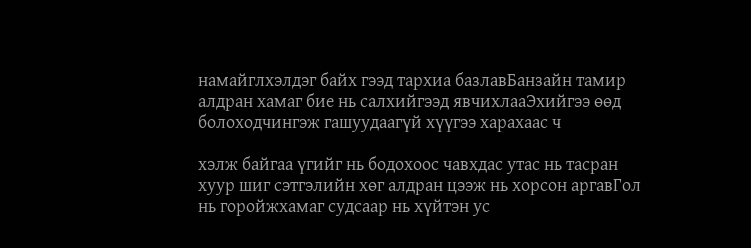намайглхэлдэг байх гээд тархиа базлавБанзайн тамир алдран хамаг бие нь салхийгээд явчихлааЭхийгээ өөд болоходчингэж гашуудаагүй хүүгээ харахаас ч

хэлж байгаа үгийг нь бодохоос чавхдас утас нь тасран хуур шиг сэтгэлийн хөг алдран цээж нь хорсон аргавГол нь горойжхамаг судсаар нь хүйтэн ус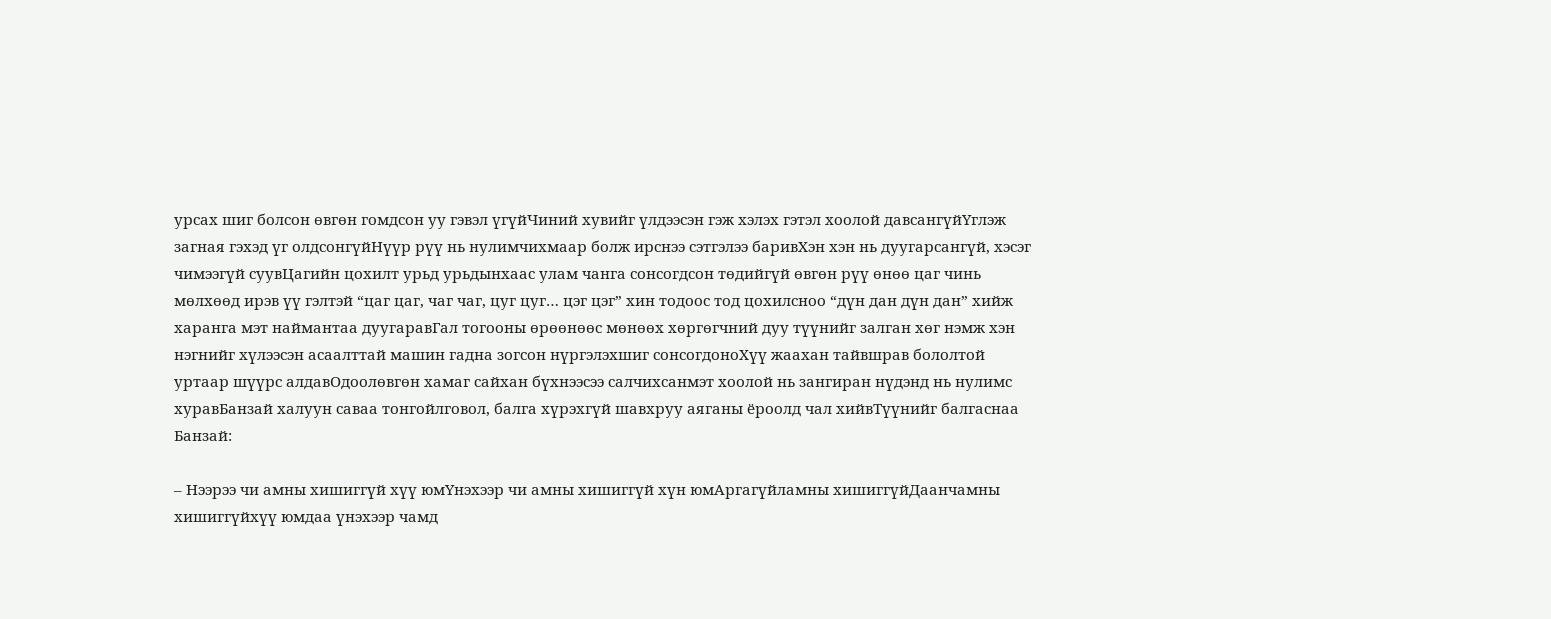урсах шиг болсон өвгөн гомдсон уу гэвэл үгүйЧиний хувийг үлдээсэн гэж хэлэх гэтэл хоолой давсангүйҮглэж загная гэхэд үг олдсонгүйНүүр рүү нь нулимчихмаар болж ирснээ сэтгэлээ баривХэн хэн нь дуугарсангүй, хэсэг чимээгүй суувЦагийн цохилт урьд урьдынхаас улам чанга сонсогдсон төдийгүй өвгөн рүү өнөө цаг чинь мөлхөөд ирэв үү гэлтэй “цаг цаг, чаг чаг, цуг цуг… цэг цэг” хин тодоос тод цохилсноо “дүн дан дүн дан” хийж харанга мэт наймантаа дуугаравГал тогооны өрөөнөөс мөнөөх хөргөгчний дуу түүнийг залган хөг нэмж хэн нэгнийг хүлээсэн асаалттай машин гадна зогсон нүргэлэхшиг сонсогдоноХүү жаахан тайвшрав бололтой уртаар шүүрс алдавОдоолөвгөн хамаг сайхан бүхнээсээ салчихсанмэт хоолой нь зангиран нүдэнд нь нулимс хуравБанзай халуун саваа тонгойлговол, балга хүрэхгүй шавхруу аяганы ёроолд чал хийвТүүнийг балгаснаа Банзай:

– Нээрээ чи амны хишиггүй хүү юмҮнэхээр чи амны хишиггүй хүн юмАргагүйламны хишиггүйДаанчамны хишиггүйхүү юмдаа үнэхээр чамд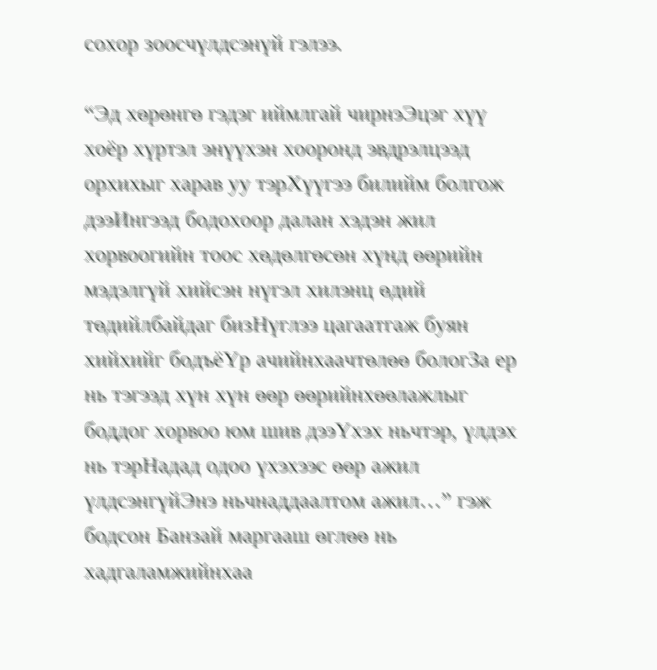сохор зоосчүлдсэнүй гэлээ.

“Эд хөрөнгө гэдэг иймлгай чирнэЭцэг хүү хоёр хүртэл энүүхэн хооронд эвдрэлцээд орхихыг харав уу тэрХүүгээ билийм болгож дээИнгээд бодохоор далан хэдэн жил хорвоогийн тоос хөдөлгөсөн хүнд өөрийн мэдэлгүй хийсэн нүгэл хилэнц өдий төдийлбайдаг бизНүглээ цагаатгаж буян хийхийг бодъёҮр ачийнхаачтөлөө бологЗа ер нь тэгээд хүн хүн өөр өөрийнхөөлажлыг боддог хорвоо юм шив дээҮхэх ньчтэр, үлдэх нь тэрНадад одоо үхэхээс өөр ажил үлдсэнгүйЭнэ ньчнаддаалтом ажил…” гэж бодсон Банзай маргааш өглөө нь хадгаламжийнхаа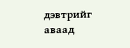дэвтрийг аваад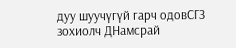дуу шуучүгүй гарч одовСГЗ зохиолч ДНамсрай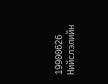19900626 Нийслэлийн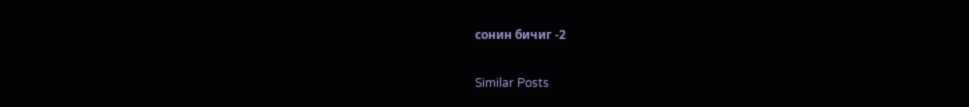сонин бичиг -2

Similar Posts